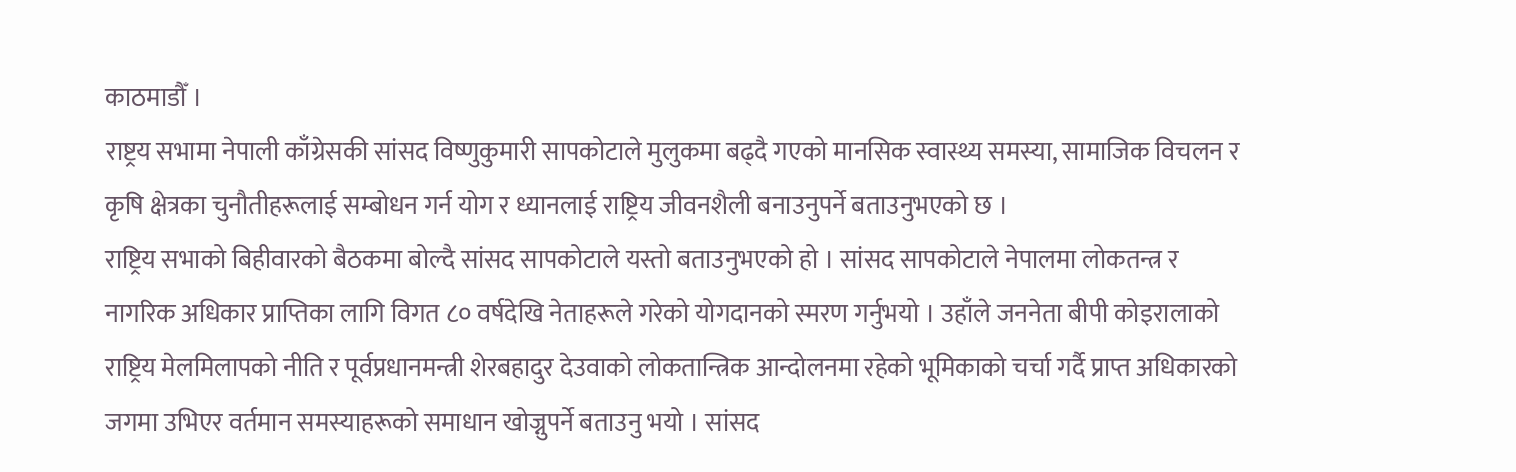काठमाडौँ ।
राष्ट्रय सभामा नेपाली काँग्रेसकी सांसद विष्णुकुमारी सापकोटाले मुलुकमा बढ्दै गएको मानसिक स्वास्थ्य समस्या, सामाजिक विचलन र कृषि क्षेत्रका चुनौतीहरूलाई सम्बोधन गर्न योग र ध्यानलाई राष्ट्रिय जीवनशैली बनाउनुपर्ने बताउनुभएको छ ।
राष्ट्रिय सभाको बिहीवारको बैठकमा बोल्दै सांसद सापकोटाले यस्तो बताउनुभएको हो । सांसद सापकोटाले नेपालमा लोकतन्त्र र नागरिक अधिकार प्राप्तिका लागि विगत ८० वर्षदेखि नेताहरूले गरेको योगदानको स्मरण गर्नुभयो । उहाँले जननेता बीपी कोइरालाको राष्ट्रिय मेलमिलापको नीति र पूर्वप्रधानमन्त्री शेरबहादुर देउवाको लोकतान्त्रिक आन्दोलनमा रहेको भूमिकाको चर्चा गर्दै प्राप्त अधिकारको जगमा उभिएर वर्तमान समस्याहरूको समाधान खोज्नुपर्ने बताउनु भयो । सांसद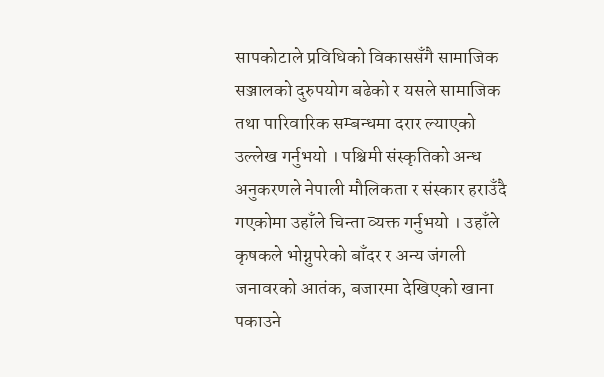सापकोटाले प्रविधिको विकाससँगै सामाजिक सञ्जालको दुरुपयोग बढेको र यसले सामाजिक तथा पारिवारिक सम्बन्धमा दरार ल्याएको उल्लेख गर्नुभयो । पश्चिमी संस्कृतिको अन्ध अनुकरणले नेपाली मौलिकता र संस्कार हराउँदै गएकोमा उहाँले चिन्ता व्यक्त गर्नुभयो । उहाँले कृषकले भोग्नुपरेको बाँदर र अन्य जंगली जनावरको आतंक, बजारमा देखिएको खाना पकाउने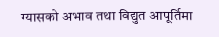ग्यासको अभाव तथा विद्युत आपूर्तिमा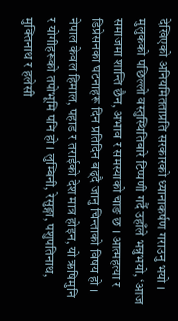देखिएको अनियमितताप्रति सरकारको ध्यानाकर्षण गराउनु भयो ।
मुलुकको पछिल्लो वस्तुस्थितिबारे टिप्पणी गर्दै उहाँले भन्नुभयो, ‘आज समाजमा शान्ति छैन, अभाव र समस्याको चाङ छ । आत्महत्या र डिप्रेसनका घटनाहरू दिन प्रतिदिन बढ्दै जानु चिन्ताको विषय हो । नेपाल केवल हिमाल, पहाड र तराईको देश मात्र होइन, यो ऋषिमुनि र योगीहरूको तपोभूमि पनि हो । लुम्बिनी, रेसुङ्गा, पशुपतिनाथ, मुक्तिनाथ र हलेसी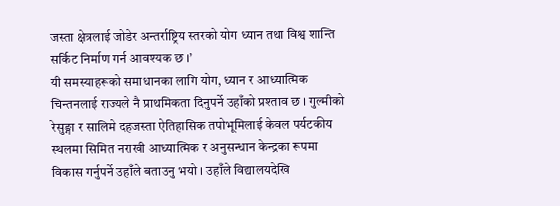जस्ता क्षेत्रलाई जोडेर अन्तर्राष्ट्रिय स्तरको योग ध्यान तथा विश्व शान्ति सर्किट निर्माण गर्न आवश्यक छ ।’
यी समस्याहरूको समाधानका लागि योग, ध्यान र आध्यात्मिक चिन्तनलाई राज्यले नै प्राथमिकता दिनुपर्ने उहाँको प्रश्ताव छ । गुल्मीको रेसुङ्गा र सालिमे दहजस्ता ऐतिहासिक तपोभूमिलाई केवल पर्यटकीय स्थलमा सिमित नराखी आध्यात्मिक र अनुसन्धान केन्द्रका रूपमा विकास गर्नुपर्ने उहाँले बताउनु भयो । उहाँले विद्यालयदेखि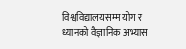विश्वविद्यालयसम्म योग र ध्यानको वैज्ञानिक अभ्यास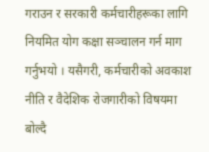गराउन र सरकारी कर्मचारीहरूका लागि नियमित योग कक्षा सञ्चालन गर्न माग गर्नुभयो । यसैगरी, कर्मचारीको अवकाश नीति र वैदेशिक रोजगारीको विषयमा बोल्दै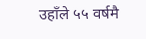उहाँले ५५ वर्षमै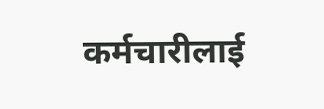कर्मचारीलाई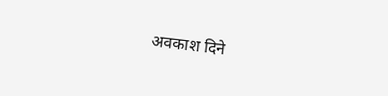अवकाश दिने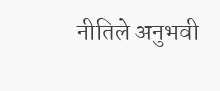नीतिले अनुभवी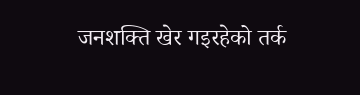जनशक्ति खेर गइरहेको तर्क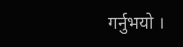गर्नुभयो ।